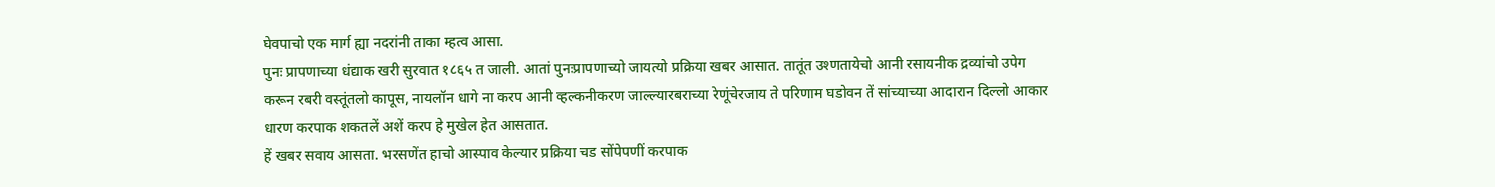घेवपाचो एक मार्ग ह्या नदरांनी ताका म्हत्व आसा.
पुनः प्रापणाच्या धंद्याक खरी सुरवात १८६५ त जाली. आतां पुनःप्रापणाच्यो जायत्यो प्रक्रिया खबर आसात. तातूंत उश्णतायेचो आनी रसायनीक द्रव्यांचो उपेग करून रबरी वस्तूंतलो कापूस, नायलॉन धागे ना करप आनी व्हल्कनीकरण जाल्ल्यारबराच्या रेणूंचेरजाय ते परिणाम घडोवन तें सांच्याच्या आदारान दिल्लो आकार धारण करपाक शकतलें अशें करप हे मुखेल हेत आसतात.
हें खबर सवाय आसता. भरसणेंत हाचो आस्पाव केल्यार प्रक्रिया चड सोंपेपणीं करपाक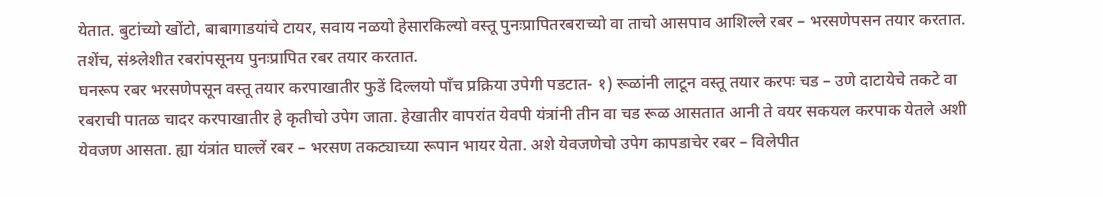येतात. बुटांच्यो खोंटो, बाबागाडयांचे टायर, सवाय नळयो हेसारकिल्यो वस्तू पुनःप्रापितरबराच्यो वा ताचो आसपाव आशिल्ले रबर – भरसणेपसन तयार करतात. तशेंच, संश्र्लेशीत रबरांपसूनय पुनःप्रापित रबर तयार करतात.
घनरूप रबर भरसणेपसून वस्तू तयार करपाखातीर फुडें दिल्लयो पाँच प्रक्रिया उपेगी पडटात- १) रूळांनी लाटून वस्तू तयार करपः चड – उणे दाटायेचे तकटे वा रबराची पातळ चादर करपाखातीर हे कृतीचो उपेग जाता. हेखातीर वापरांत येवपी यंत्रांनी तीन वा चड रूळ आसतात आनी ते वयर सकयल करपाक येतले अशी येवजण आसता. ह्या यंत्रांत घाल्लें रबर – भरसण तकट्याच्या रूपान भायर येता. अशे येवजणेचो उपेग कापडाचेर रबर – विलेपीत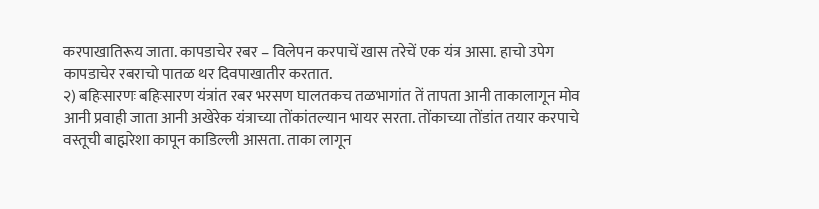करपाखातिरूय जाता. कापडाचेर रबर – विलेपन करपाचें खास तरेचें एक यंत्र आसा. हाचो उपेग कापडाचेर रबराचो पातळ थर दिवपाखातीर करतात.
२) बहिःसारणः बहिःसारण यंत्रांत रबर भरसण घालतकच तळभागांत तें तापता आनी ताकालागून मोव आनी प्रवाही जाता आनी अखेरेक यंत्राच्या तोंकांतल्यान भायर सरता. तोंकाच्या तोंडांत तयार करपाचे वस्तूची बाह्मरेशा कापून काडिल्ली आसता. ताका लागून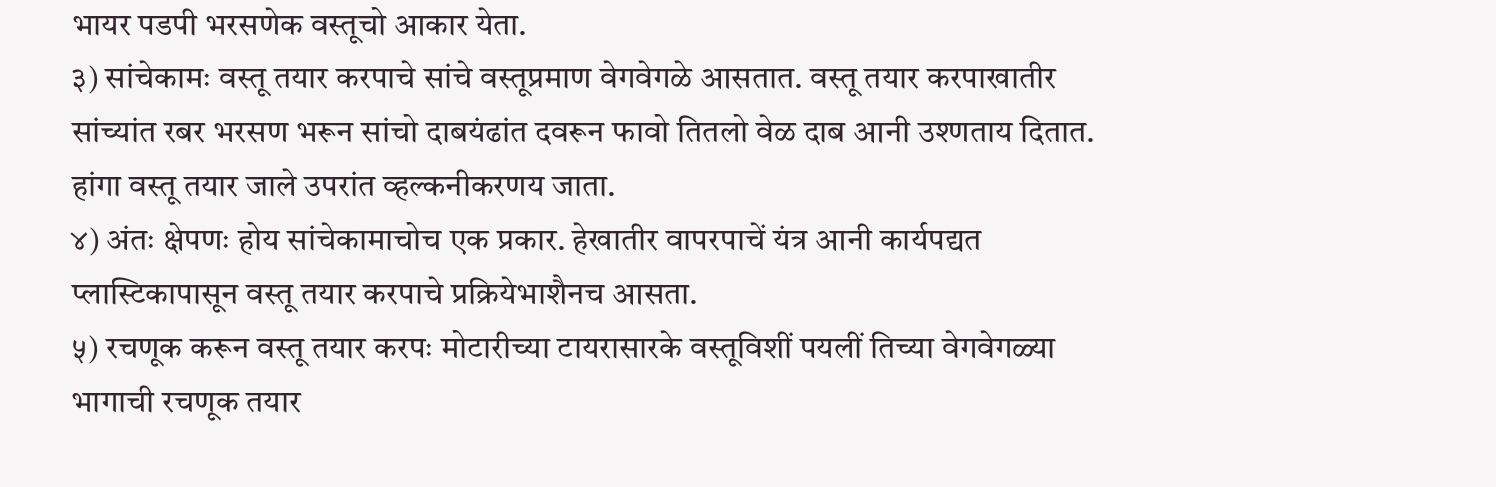भायर पडपी भरसणेक वस्तूचो आकार येता.
३) सांचेकामः वस्तू तयार करपाचे सांचे वस्तूप्रमाण वेगवेगळे आसतात. वस्तू तयार करपाखातीर सांच्यांत रबर भरसण भरून सांचो दाबयंढांत दवरून फावो तितलो वेळ दाब आनी उश्णताय दितात. हांगा वस्तू तयार जाले उपरांत व्हल्कनीकरणय जाता.
४) अंतः क्षेपणः होय सांचेकामाचोच एक प्रकार. हेखातीर वापरपाचें यंत्र आनी कार्यपद्यत प्लास्टिकापासून वस्तू तयार करपाचे प्रक्रियेभाशैनच आसता.
५) रचणूक करून वस्तू तयार करपः मोटारीच्या टायरासारके वस्तूविशीं पयलीं तिच्या वेगवेगळ्या भागाची रचणूक तयार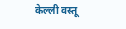केल्ली वस्तू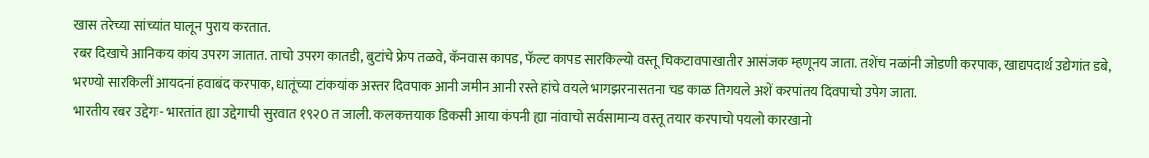खास तरेच्या सांच्यांत घालून पुराय करतात.
रबर दिखाचे आनिकय कांय उपरग जातात. ताचो उपरग कातडी, बुटांचे फ्रेप तळवे, कॅनवास कापड, फॅल्ट कापड सारकिल्यो वस्तू चिकटावपाखातीर आसंजक म्हणूनय जाता. तशेंच नळांनी जोडणी करपाक, खाद्यपदार्थ उद्येगांत डबे, भरण्यो सारकिलीं आयदनां हवाबंद करपाक, धातूंच्या टांकयांक अस्तर दिवपाक आनी जमीन आनी रस्ते हांचे वयले भागझरनासतना चड काळ तिगयले अशें करपांतय दिवपाचो उपेग जाता.
भारतीय रबर उद्देगः- भारतांत ह्या उद्देगाची सुरवात १९२0 त जाली. कलकत्तयाक डिकसी आया कंपनी ह्या नांवाचो सर्वसामान्य वस्तू तयार करपाचो पयलो कारखानो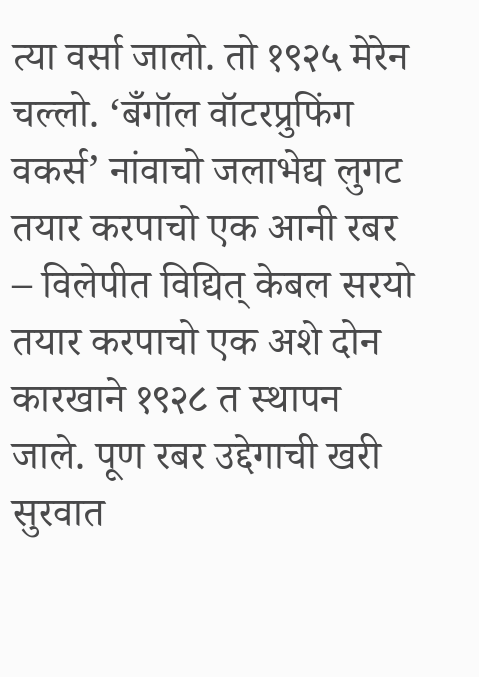त्या वर्सा जालो. तो १९२५ मेरेन चल्लो. ‘बँगॉल वॉटरप्रुफिंग वकर्स’ नांवाचो जलाभेद्य लुगट तयार करपाचो एक आनी रबर – विलेपीत विद्यित् केबल सरयो तयार करपाचो एक अशे दोन कारखाने १९२८ त स्थापन जाले. पूण रबर उद्देगाची खरी सुरवात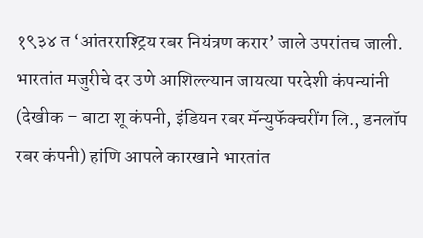१९३४ त ‘आंतरराश्ट्रिय रबर नियंत्रण करार’ जाले उपरांतच जाली. भारतांत मजुरीचे दर उणे आशिल्ल्यान जायत्या परदेशी कंपन्यांनी (देखीक – बाटा शू कंपनी, इंडियन रबर मॅन्युफॅक्चरींग लि., डनलॉप रबर कंपनी) हांणि आपले कारखाने भारतांत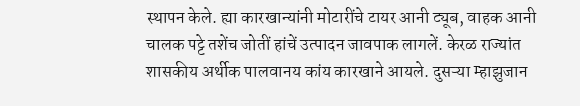स्थापन केले. ह्या कारखान्यांनी मोटारींचे टायर आनी ट्यूब, वाहक आनी चालक पट्टे तशेंच जोतीं हांचें उत्पादन जावपाक लागलें. केरळ राज्यांत शासकीय अर्थीक पालवानय कांय कारखाने आयले. दुसऱ्या म्हाझुजान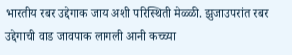भारतीय रबर उद्देगाक जाय अशी परिस्थिती मेळ्ळी. झुजाउपरांत रबर उद्देगाची वाड जावपाक लागली आनी कच्च्या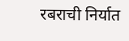रबराची निर्यात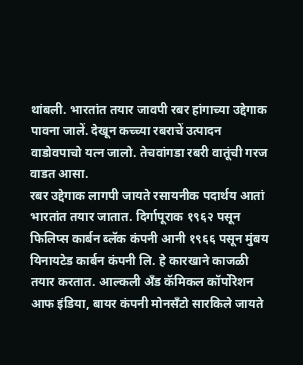थांबली. भारतांत तयार जावपी रबर हांगाच्या उद्देगाक पावना जालें. देखून कच्च्या रबराचें उत्पादन वाडोवपाचो यत्न जालो. तेचवांगडा रबरी वातूंची गरज वाडत आसा.
रबर उद्देगाक लागपी जायते रसायनीक पदार्थय आतां भारतांत तयार जातात. दिर्गापूराक १९६२ पसून फिलिप्स कार्बन ब्लॅक कंपनी आनी १९६६ पसून मुंबय यिनायटेड कार्बन कंपनी लि. हे कारखाने काजळी तयार करतात. आल्कली अँड कॅमिकल कॉर्पोरेशन आफ इंडिया, बायर कंपनी मोनसँटो सारकिले जायते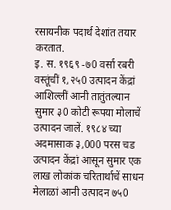रसायनीक पदार्थ देशांत तयार करतात.
इ. स. १९६९ -७0 वर्सा रबरी वस्तूंचीं १,२५0 उत्पादन केंद्रां आशिल्लीं आनी तातुंतल्यान सुमार ३0 कोटी रूपया मोलाचें उत्पादन जालें. १९८४ च्या अदमासाक ३,000 परस चड उत्पादन केंद्रां आसून सुमार एक लाख लोकांक चरितार्थाचें साधन मेलाळां आनी उत्पादन ७५0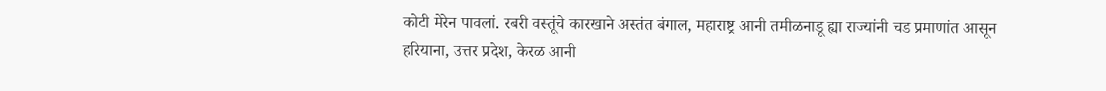कोटी मेरेन पावलां. रबरी वस्तूंचे कारखाने अस्तंत बंगाल, महाराष्ट्र आनी तमीळनाडू ह्या राज्यांनी चड प्रमाणांत आसून हरियाना, उत्तर प्रदेश, केरळ आनी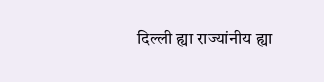दिल्ली ह्या राज्यांनीय ह्या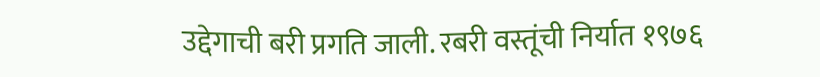उद्देगाची बरी प्रगति जाली. रबरी वस्तूंची निर्यात १९७६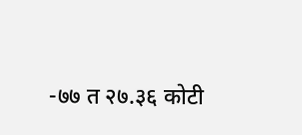-७७ त २७.३६ कोटी